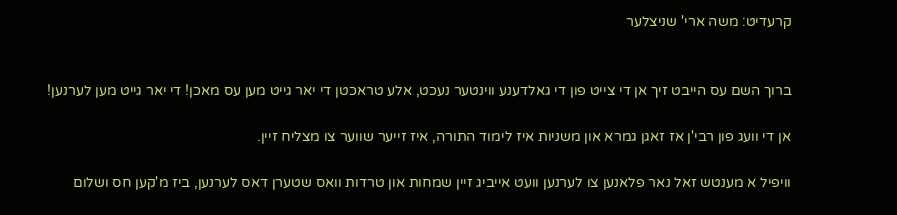קרעדיט: משה ארי' שניצלער


ברוך השם עס הייבט זיך אן די צייט פון די גאלדענע ווינטער נעכט, אלע טראכטן די יאר גייט מען עס מאכן! די יאר גייט מען לערנען!

אן די וועג פון רבי'ן אז זאגן גמרא און משניות איז לימוד התורה, איז זייער שווער צו מצליח זיין.

וויפיל א מענטש זאל נאר פלאנען צו לערנען וועט אייביג זיין שמחות און טרדות וואס שטערן דאס לערנען, ביז מ'קען חס ושלום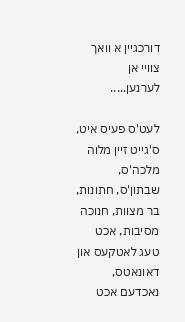דורכגיין א וואך צוויי אן לערנען.....

לעט'ס פעיס איט, ס'גייט זיין מלוה מלכה'ס, שבתון'ס, חתונות, בר מצוות, חנוכה מסיבות, אכט טעג לאטקעס און דאונאטס, נאכדעם אכט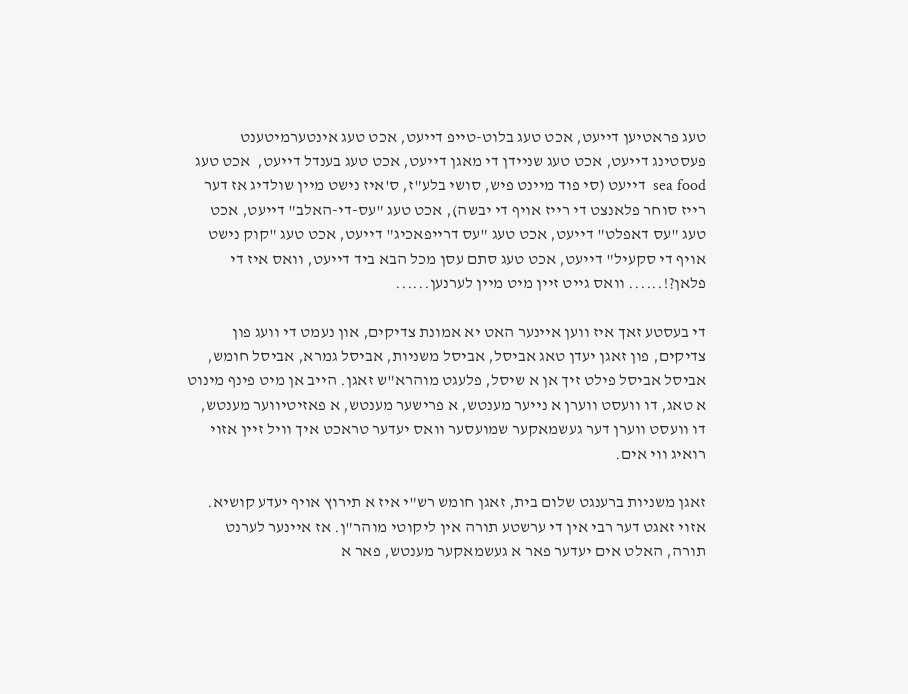טעג פראטיען דייעט, אכט טעג בלוט-טייפ דייעט, אכט טעג אינטערמיטענט פעסטינג דייעט, אכט טעג שניידן די מאגן דייעט, אכט טעג בענדל דייעט,  אכט טעג sea food  דייעט (סי פוד מיינט פיש, סושי בלע"ז, ס'איז נישט מיין שולדיג אז דער רייז סוחר פלאנצט די רייז אויף די יבשה), אכט טעג "עס-די-האלב" דייעט, אכט טעג "עס דאפלט" דייעט, אכט טעג "עס דרייפאכיג" דייעט, אכט טעג "קוק נישט אויף די סקעיל" דייעט, אכט טעג סתם עסן מכל הבא ביד דייעט, וואס איז די פלאן?!...... וואס גייט זיין מיט מיין לערנען......

די בעסטע זאך איז ווען איינער האט יא אמונת צדיקים, און נעמט די וועג פון צדיקים, פון זאגן יעדן טאג אביסל, אביסל משניות, אביסל גמרא, אביסל חומש, אביסל אביסל פילט זיך אן א שיסל, פלעגט מוהרא"ש זאגן. הייב אן מיט פינף מינוט א טאג, דו וועסט ווערן א נייער מענטש, א פרישער מענטש, א פאזיטיווער מענטש, דו וועסט ווערן דער געשמאקער שמועסער וואס יעדער טראכט איך וויל זיין אזוי רואיג ווי אים.

זאגן משניות ברענגט שלום בית, זאגן חומש רש"י איז א תירוץ אויף יעדע קושיא.
אזוי זאגט דער רבי אין די ערשטע תורה אין ליקוטי מוהר"ן. אז איינער לערנט תורה, האלט אים יעדער פאר א געשמאקער מענטש, פאר א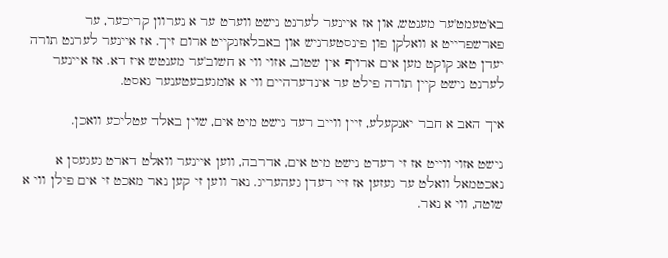בא'טעמט'ער מענטש, און אז איינער לערנט נישט ווערט ער א נערוון קריכער, ער פארשפרייט א וואלקן פון פינסטערניש און באבלאזנקייט ארום זיך. אז איינער לערנט תורה יעדן טאג קוקט מען אים ארויף אין שטוב, אזוי ווי א חשוב'ער מענטש איז דא. אז איינער לערנט נישט קיין תורה פילט ער אינדערהיים ווי א אומגעבעטענער גאסט.

איך האב א חבר יאנקעלע, זיין ווייב רעד נישט מיט אים, שוין באלד עטליכע וואכן.

נישט אזוי ווייט אז זי רעדט נישט מיט אים, אדרבה, ווען איינער וואלט דארט געגעסן א נאכטמאל וואלט ער געזען אז זיי רעדן געהעריג. נאר ווען זי קען נאר מאכט זי אים פילן ווי א שוטה, ווי א נאר.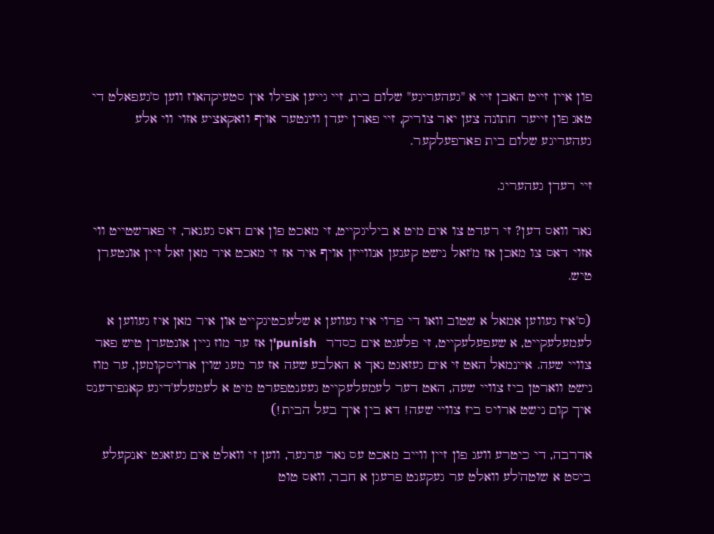פון איין זייט האבן זיי א "געהעריגע" שלום בית, זיי גייען אפילו אין סטעיקהאוז ווען ס'געפאלט די טאג פון זייער חתונה צען יאר צוריק, זיי פארן יעדן ווינטער אויף וואקאציע אזוי ווי אלע געהעריגע שלום בית פארפעלקער.

זיי רעדן געהעריג.

נאר וואס דען? זי רעדט צו אים מיט א ביליגקייט, זי מאכט פון אים דאס גענאר, זי פארשטייט ווי אזוי דאס צו מאכן אז מ'זאל נישט קענען אנווייזן אויף איר אז זי מאכט איר מאן זאל זיין אונטערן טיש.

(ס'איז געווען אמאל א שטוב וואו די פרוי איז געווען א שלעכטיגקייט און איר מאן איז געווען א לעמעלעקייט, א שעפעלעקייט, זי פלעגט אים כסדר  punish'ן אז ער מוז גיין אונטערן טיש פאר צוויי שעה. איינמאל האט זי אים געזאגט נאך א האלבע שעה אז ער מעג שוין ארויסקומען, ער מוז נישט ווארטן ביז צוויי שעה, האט דער לעמעלעקייט געענטפערט מיט א לעמעלע'דיגע קאנפידענס איך קום נישט ארויס ביז צוויי שעה! דא בין איך בעל הבית!)

אדרבה, די כיטרע וועג פון זיין ווייב מאכט עס נאר ערגער, ווען זי וואלט אים געזאגט יאנקעלע ביסט א שוטה'לע וואלט ער געקענט פרעגן א חבר, וואס טוט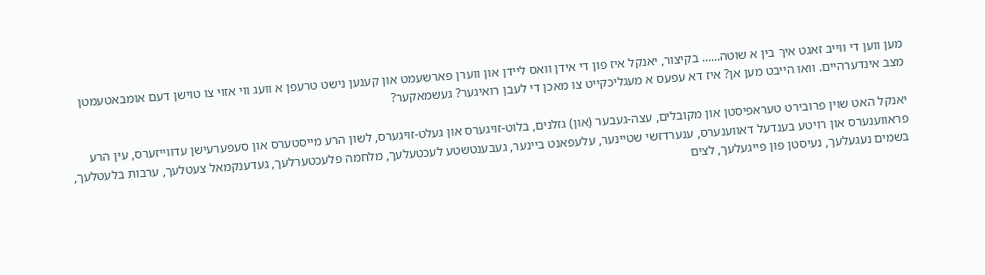מען ווען די ווייב זאגט איך בין א שוטה...... בקיצור, יאנקל איז פון די אידן וואס ליידן און ווערן פארשעמט און קענען נישט טרעפן א וועג ווי אזוי צו טוישן דעם אומבאטעמטן מצב אינדערהיים. וואו הייבט מען אן? איז דא עפעס א מעגליכקייט צו מאכן די לעבן רואיגער? געשמאקער?

יאנקל האט שוין פרובירט טעראפיסטן און מקובלים, עצה-געבער (און) גזלנים, בלוט-זויגערס און געלט-זויגערס, לשון הרע מייסטערס און סעפערעישן עדווייזערס, עין הרע פראווענערס און רויטע בענדעל דאווענערס, ענערדזשי שטיינער, עלעפאנט ביינער, געבענטשטע לעכטעלעך, מלחמה פלעכטערלעך, געדענקמאל צעטלעך, ערבות בלעטלעך, בשמים נעגעלעך, נעיסטן פון פייגעלעך, לצים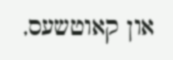און קאוטשעס,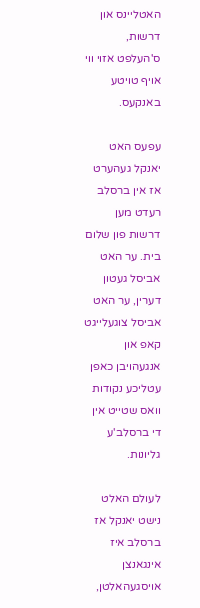האטליינס און דרשות, ס'העלפט אזוי ווי אויף טויטע באנקעס.

עפעס האט יאנקל געהערט אז אין ברסלב רעדט מען דרשות פון שלום בית. ער האט אביסל געטון דערין, ער האט אביסל צוגעלייגט קאפ און אנגעהויבן כאפן עטליכע נקודות וואס שטייט אין די ברסלב'ע גליונות.

לעולם האלט נישט יאנקל אז ברסלב איז אינגאנצן אויסגעהאלטן,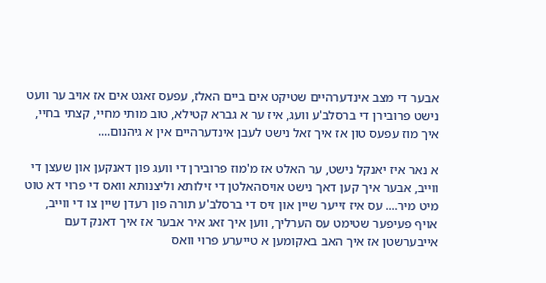אבער די מצב אינדערהיים שטיקט אים ביים האלז, עפעס זאגט אים אז אויב ער וועט נישט פרובירן די ברסלב'ע וועג, איז ער א גברא קטילא, טוב מותי מחיי, קצתי בחיי, איך מוז עפעס טון אז איך זאל נישט לעבן אינדערהיים אין א גיהנום....

א נאר איז יאנקל נישט, ער האלט אז מ'מוז פרובירן די וועג פון דאנקען און שעצן די ווייב, אבער איך קען דאך נישט אויסהאלטן די זילותא וליצנותא וואס די פרוי דא טוט מיט מיר.... עס איז זייער שיין און זיס די ברסלב'ע תורה פון רעדן שיין צו די ווייב, אויף פעיפער שטימט עס הערליך, ווען איך זאג איר אבער אז איך דאנק דעם אייבערשטן אז איך האב באקומען א טייערע פרוי וואס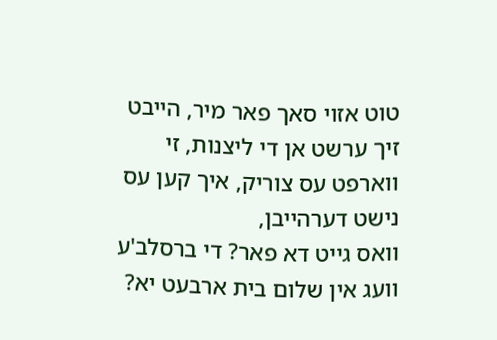טוט אזוי סאך פאר מיר, הייבט זיך ערשט אן די ליצנות, זי ווארפט עס צוריק, איך קען עס נישט דערהייבן,
וואס גייט דא פאר? די ברסלב'ע וועג אין שלום בית ארבעט יא?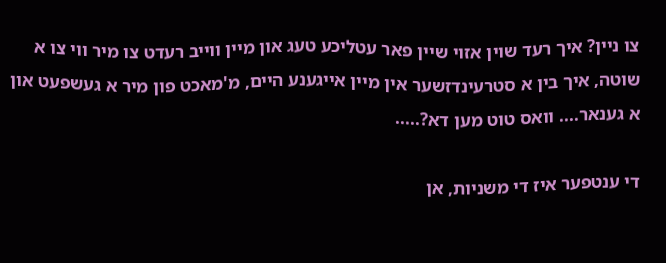צו ניין? איך רעד שוין אזוי שיין פאר עטליכע טעג און מיין ווייב רעדט צו מיר ווי צו א שוטה, איך בין א סטרעינדזשער אין מיין אייגענע היים, מ'מאכט פון מיר א געשפעט און א גענאר.... וואס טוט מען דא?.....

די ענטפער איז די משניות, אן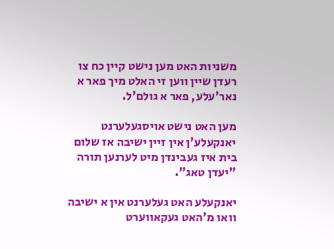משניות האט מען נישט קיין כח צו רעדן שיין ווען זי האלט מיך פאר א נאר'עלע, פאר א גולם'ל.

מען האט נישט אויסגעלערנט יאנקעלע'ן אין זיין ישיבה אז שלום בית איז געבינדן מיט לערנען תורה "יעדן טאג".

יאנקעלע האט געלערנט אין א ישיבה וואו מ'האט געקאווערט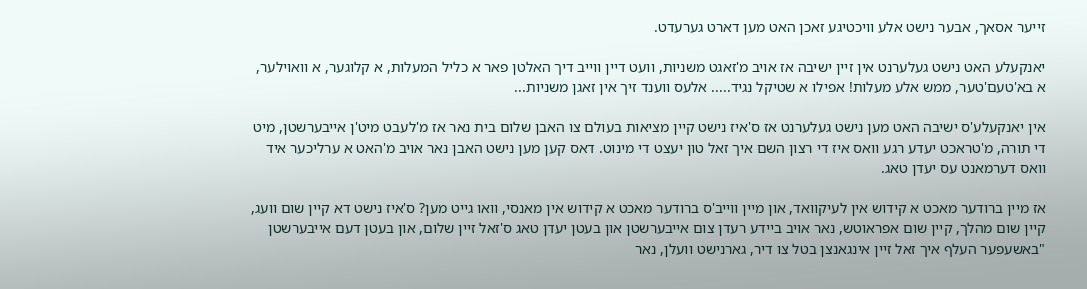זייער אסאך, אבער נישט אלע וויכטיגע זאכן האט מען דארט גערעדט.

יאנקעלע האט נישט געלערנט אין זיין ישיבה אז אויב מ'זאגט משניות, וועט דיין ווייב דיך האלטן פאר א כליל המעלות, א קלוגער, א וואוילער, א בא'טעם'טער, ממש אלע מעלות! אפילו א שטיקל נגיד..... אלעס ווענד זיך אין זאגן משניות...

אין יאנקעלע'ס ישיבה האט מען נישט געלערנט אז ס'איז נישט קיין מציאות בעולם צו האבן שלום בית נאר אז מ'לעבט מיט'ן אייבערשטן, מיט די תורה, מ'טראכט יעדע רגע וואס איז די רצון השם איך זאל טון יעצט די מינוט. דאס קען מען נישט האבן נאר אויב מ'האט א ערליכער איד וואס דערמאנט עס יעדן טאג.

אז מיין ברודער מאכט א קידוש אין לעיקוואד, און מיין ווייב'ס ברודער מאכט א קידוש אין מאנסי, וואו גייט מען? ס'איז נישט דא קיין שום וועג, קיין שום מהלך, קיין שום אפראוטש, נאר אויב ביידע רעדן צום אייבערשטן און בעטן יעדן טאג ס'זאל זיין שלום, און בעטן דעם אייבערשטן "באשעפער העלף איך זאל זיין אינגאנצן בטל צו דיר, גארנישט וועלן, נאר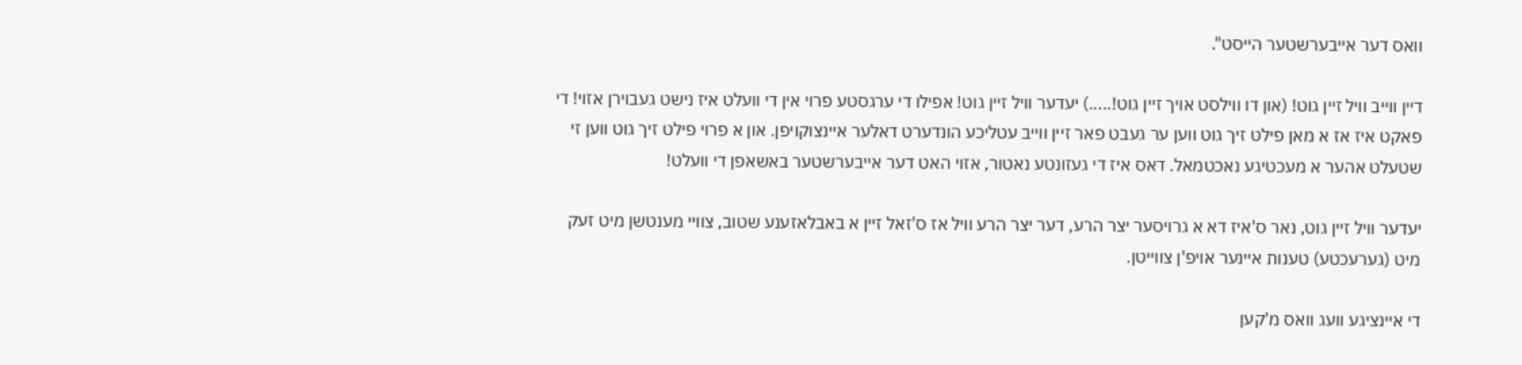וואס דער אייבערשטער הייסט".

דיין ווייב וויל זיין גוט! (און דו ווילסט אויך זיין גוט!.....) יעדער וויל זיין גוט! אפילו די ערגסטע פרוי אין די וועלט איז נישט געבוירן אזוי! די פאקט איז אז א מאן פילט זיך גוט ווען ער געבט פאר זיין ווייב עטליכע הונדערט דאלער איינצוקויפן. און א פרוי פילט זיך גוט ווען זי שטעלט אהער א מעכטיגע נאכטמאל. דאס איז די געזונטע נאטור, אזוי האט דער אייבערשטער באשאפן די וועלט!

יעדער וויל זיין גוט, נאר ס'איז דא א גרויסער יצר הרע, דער יצר הרע וויל אז ס'זאל זיין א באבלאזענע שטוב, צוויי מענטשן מיט זעק מיט (גערעכטע) טענות איינער אויפ'ן צווייטן.

די איינציגע וועג וואס מ'קען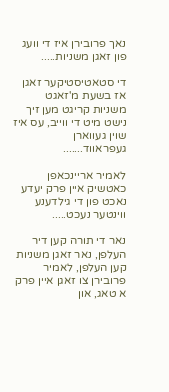נאך פרובירן איז די וועג פון זאגן משניות.....

די סטאטיסטיקער זאגן אז בשעת מ'זאגט משניות קריגט מען זיך נישט מיט די ווייב, עס איז שוין געווארן געפראווד.......

לאמיר אריינכאפן כאטשיק איין פרק יעדע נאכט פון די גילדענע ווינטער נעכט.....

נאר די תורה קען דיר העלפן, נאר זאגן משניות קען העלפן, לאמיר פרובירן צו זאגן איין פרק א טאג, און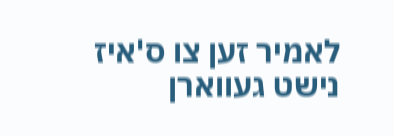לאמיר זען צו ס'איז נישט געווארן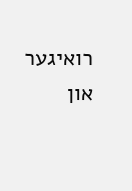רואיגער און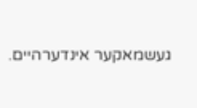געשמאקער אינדערהיים.